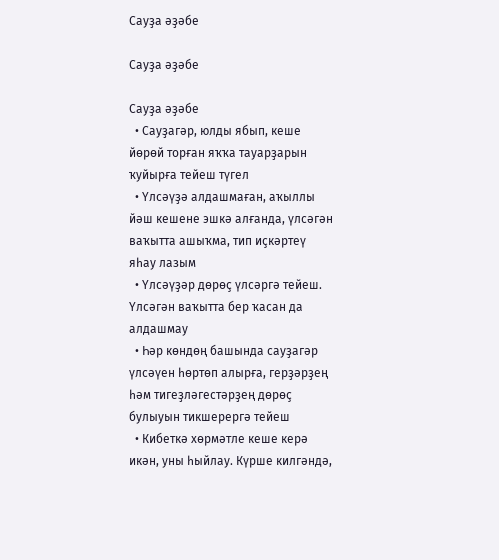Сауҙа әҙәбе

Сауҙа әҙәбе

Сауҙа әҙәбе
  • Сауҙагәр, юлды ябып, кеше йөрөй торған яҡҡа тауарҙарын ҡуйырға тейеш түгел
  • Үлсәүҙә алдашмаған, аҡыллы йәш кешене эшкә алғанда, үлсәгән ваҡытта ашыҡма, тип иҫкәртеү яһау лазым
  • Үлсәүҙәр дөрөҫ үлсәргә тейеш. Үлсәгән ваҡытта бер ҡасан да алдашмау
  • Һәр көндөң башында сауҙагәр үлсәүен һөртөп алырға, герҙәрҙең һәм тигеҙләгестәрҙең дөрөҫ булыуын тикшерергә тейеш
  • Кибеткә хөрмәтле кеше керә икән, уны һыйлау. Күрше килгәндә,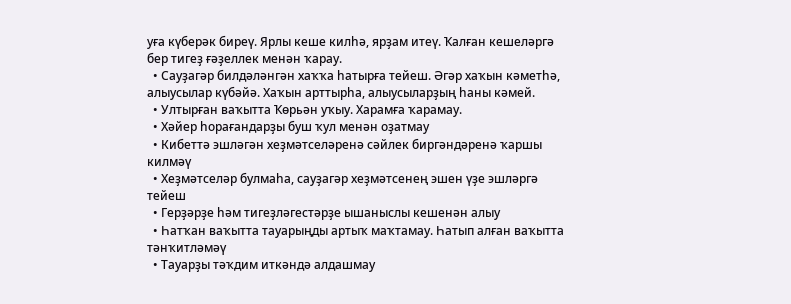уға күберәк биреү. Ярлы кеше килһә, ярҙам итеү. Ҡалған кешеләргә бер тигеҙ ғәҙеллек менән ҡарау.
  • Сауҙагәр билдәләнгән хаҡҡа һатырға тейеш. Әгәр хаҡын кәметһә, алыусылар күбәйә. Хаҡын арттырһа, алыусыларҙың һаны кәмей.
  • Ултырған ваҡытта Ҡөрьән уҡыу. Харамға ҡарамау.
  • Хәйер һорағандарҙы буш ҡул менән оҙатмау
  • Кибеттә эшләгән хеҙмәтселәренә сәйлек биргәндәренә ҡаршы килмәү
  • Хеҙмәтселәр булмаһа, сауҙагәр хеҙмәтсенең эшен үҙе эшләргә тейеш
  • Герҙәрҙе һәм тигеҙләгестәрҙе ышаныслы кешенән алыу
  • Һатҡан ваҡытта тауарыңды артыҡ маҡтамау. Һатып алған ваҡытта тәнҡитләмәү
  • Тауарҙы тәҡдим иткәндә алдашмау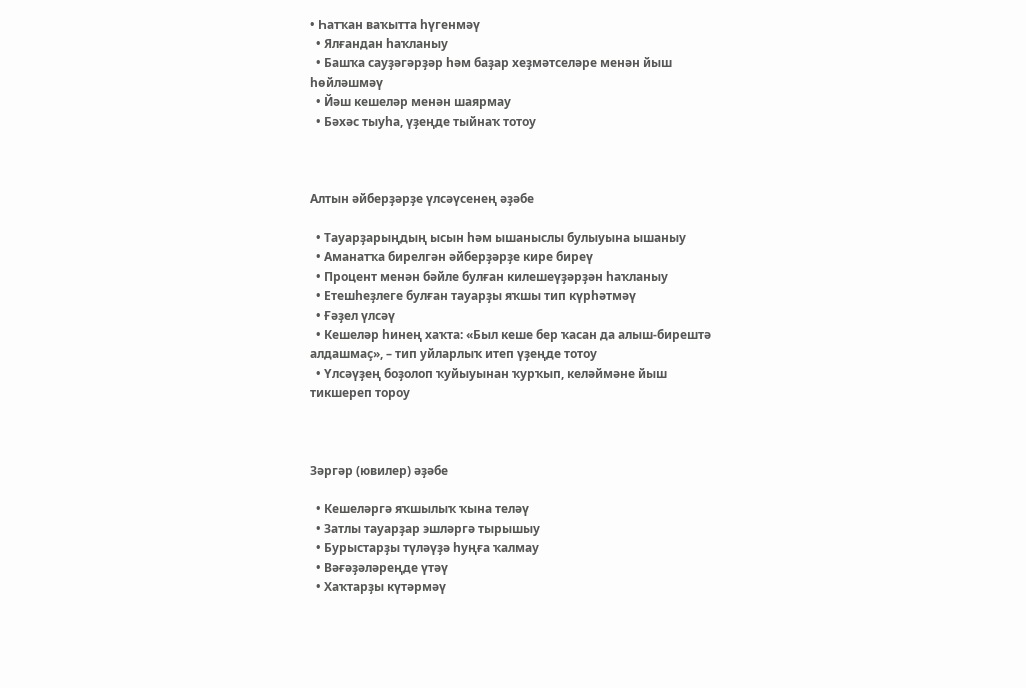• Һатҡан ваҡытта һүгенмәү
  • Ялғандан һаҡланыу
  • Башҡа сауҙәгәрҙәр һәм баҙар хеҙмәтселәре менән йыш һөйләшмәү
  • Йәш кешеләр менән шаярмау
  • Бәхәс тыуһа, үҙеңде тыйнаҡ тотоу



Алтын әйберҙәрҙе үлсәүсенең әҙәбе

  • Тауарҙарыңдың ысын һәм ышаныслы булыуына ышаныу
  • Аманатҡа бирелгән әйберҙәрҙе кире биреү
  • Процент менән бәйле булған килешеүҙәрҙән һаҡланыу
  • Етешһеҙлеге булған тауарҙы яҡшы тип күрһәтмәү
  • Ғәҙел үлсәү
  • Кешеләр һинең хаҡта: «Был кеше бер ҡасан да алыш-бирештә алдашмаҫ», – тип уйларлыҡ итеп үҙеңде тотоу
  • Үлсәүҙең боҙолоп ҡуйыуынан ҡурҡып, келәймәне йыш тикшереп тороу



Зәргәр (ювилер) әҙәбе

  • Кешеләргә яҡшылыҡ ҡына теләү
  • Затлы тауарҙар эшләргә тырышыу
  • Бурыстарҙы түләүҙә һуңға ҡалмау
  • Вәғәҙәләреңде үтәү
  • Хаҡтарҙы күтәрмәү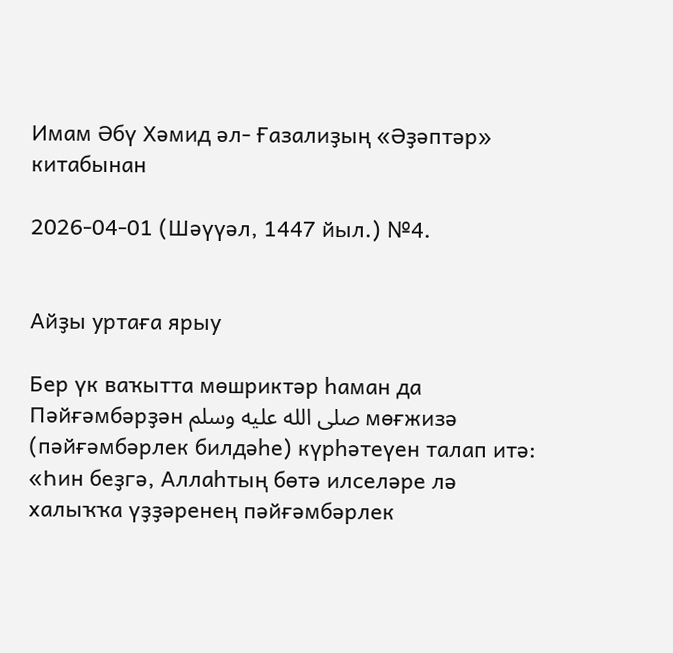Имам Әбү Хәмид әл- Ғазалиҙың «Әҙәптәр» китабынан

2026-04-01 (Шәүүәл, 1447 йыл.) №4.


Айҙы уртаға ярыу

Бер үк ваҡытта мөшриктәр һаман да Пәйғәмбәрҙән صلى الله عليه وسلم мөғжизә (пәйғәмбәрлек билдәһе) күрһәтеүен талап итә: «Һин беҙгә, Аллаһтың бөтә илселәре лә халыҡҡа үҙҙәренең пәйғәмбәрлек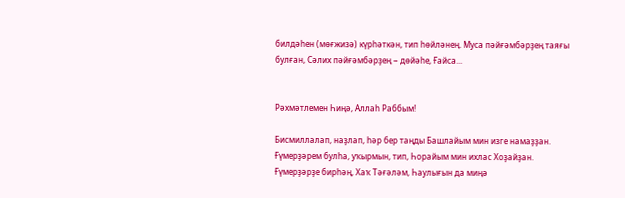билдәһен (мөғжизә) күрһәткән, тип һөйләнең. Муса пәйғәмбәрҙең таяғы булған, Сәлих пәйғәмбәрҙең − дөйәһе, Ғайса...


Рәхмәтлемен Һиңә, Аллаһ Раббым!

Бисмиллалап, наҙлап, һәр бер таңды Башлайым мин изге намаҙҙан. Ғүмерҙәрем булһа, уҡырмын, тип, Һорайым мин ихлас Хоҙайҙан. Ғүмерҙәрҙе бирһәң, Хаҡ Тәғәләм, Һаулығын да миңә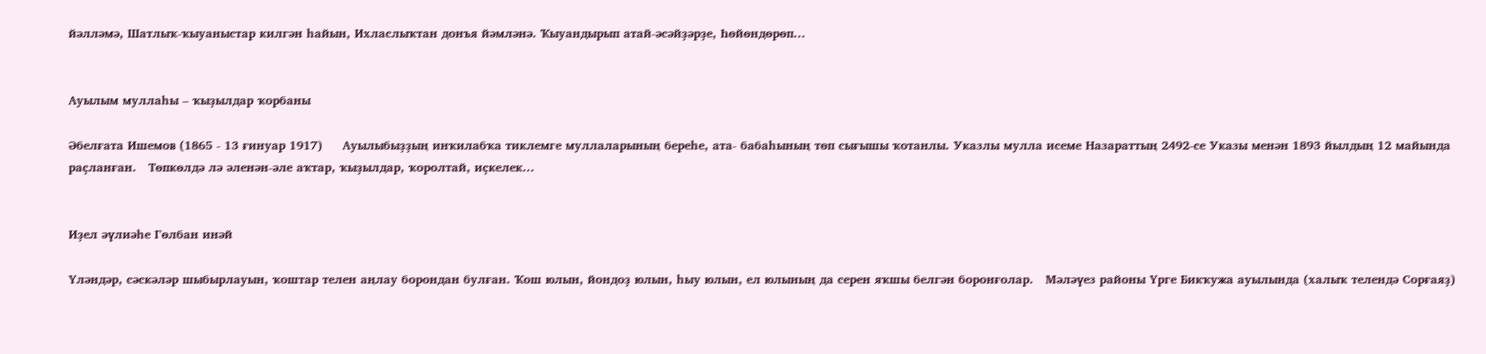йәлләмә, Шатлыҡ-ҡыуаныстар килгән һайын, Ихласлыҡтан донъя йәмләнә. Ҡыуандырып атай-әсәйҙәрҙе, Һөйөндөрөп...


Ауылым муллаһы – ҡыҙылдар ҡорбаны

Әбелғата Ишемов (1865 - 13 ғинуар 1917)     Ауылыбыҙҙың инҡилабҡа тиклемге муллаларының береһе, ата- бабаһының төп сығышы ҡотанлы. Указлы мулла исеме Назараттың 2492-се Указы менән 1893 йылдың 12 майында раҫланған.   Төпкөлдә лә әленән-әле аҡтар, ҡыҙылдар, ҡоролтай, иҫкелек...


Иҙел әүлиәһе Гөлбан инәй

Үләндәр, сәскәләр шыбырлауын, ҡоштар телен аңлау борондан булған. Ҡош юлын, йондоҙ юлын, һыу юлын, ел юлының да серен яҡшы белгән боронғолар.   Мәләүез районы Үрге Бикҡужа ауылында (халыҡ телендә Сорғаяҙ)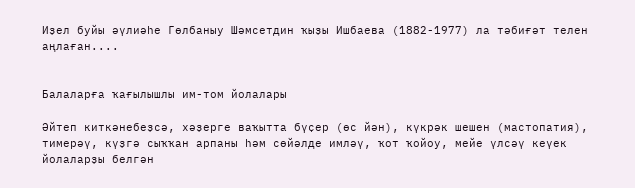Иҙел буйы әүлиәһе Гөлбаныу Шәмсетдин ҡыҙы Ишбаева (1882-1977) ла тәбиғәт телен аңлаған....


Балаларға ҡағылышлы им-том йолалары

Әйтеп киткәнебеҙсә, хәҙерге ваҡытта бүҫер (өс йән), күкрәк шешен (мастопатия), тимерәү, күҙгә сыҡҡан арпаны һәм сөйәлде имләү, ҡот ҡойоу, мейе үлсәү кеүек йолаларҙы белгән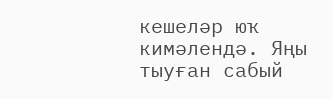кешеләр юҡ кимәлендә. Яңы тыуған сабый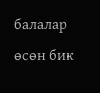балалар өсөн бик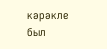кәрәкле был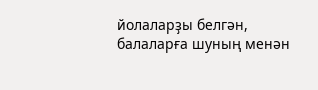йолаларҙы белгән, балаларға шуның менән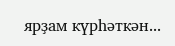ярҙам күрһәткән...